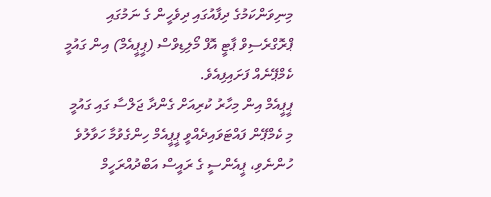މިނިވަންކަމުގެ ދިފާއުގައި ދިވެހީން ގެ ނަމުގައި ޕްރޮގްރެސިވް ޕާޓީ އޮފް މޯލިޑިވްސް (ޕީޕީއެމް) އިން ގައުމީ ކެމްޕޭނެއް ފަށައިފިއެވެ.
ޕީޕީއެމް އިން މިހާރު ކުރިއަށް ގެންދާ ޖަލްސާ ގައި ގައުމީ މި ކެމްޕޭން ފައްޓަވައިދެއްވީ ޕީޕީއެމް ހިންގެވުމާ ހަވާލުވެ ހުންނެވި، ޕީއެންސީ ގެ ރައީސް އަބްދުއްރަހީމް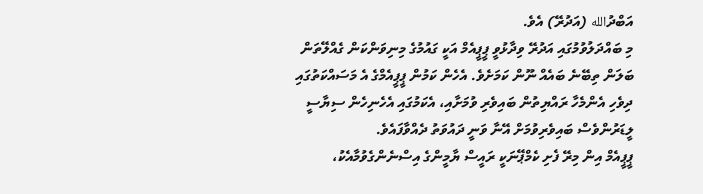އަބްދުالله (އަދުރޭ) އެވެ.
މި ބައްދަލުވުމުގައި އަދުރޭ ވިދާޅުވީ ޕީޕީއެމް އަކީ ގައުމުގެ މިނިވަންކަން ގެއްލޭތަން ބަލަން ތިބޭނެ ބައެއް ނޫން ކަމަށެވެ. އެހެން ކަމުން ޕީޕީއެމްގެ އެ މަސައްކަތުގައި ދިވެހި އެންމެހާ ރައްޔިތުން ބައިވެރި ވުމަށާއި، އެކަމުގައި އެހެނިހެން ސިޔާސީ ލީޑަރުންވެސް ބައިވެރިވުމަށް އޭނާ ވަނީ ދައުވަތު ދެއްވާފައެވެ.
ޕީޕީއެމް އިން މިރޭ ފެށި ކެމްޕޭނަކީ ރައީސް ޔާމީންގެ އިސްނެންގެވުމާއެކު،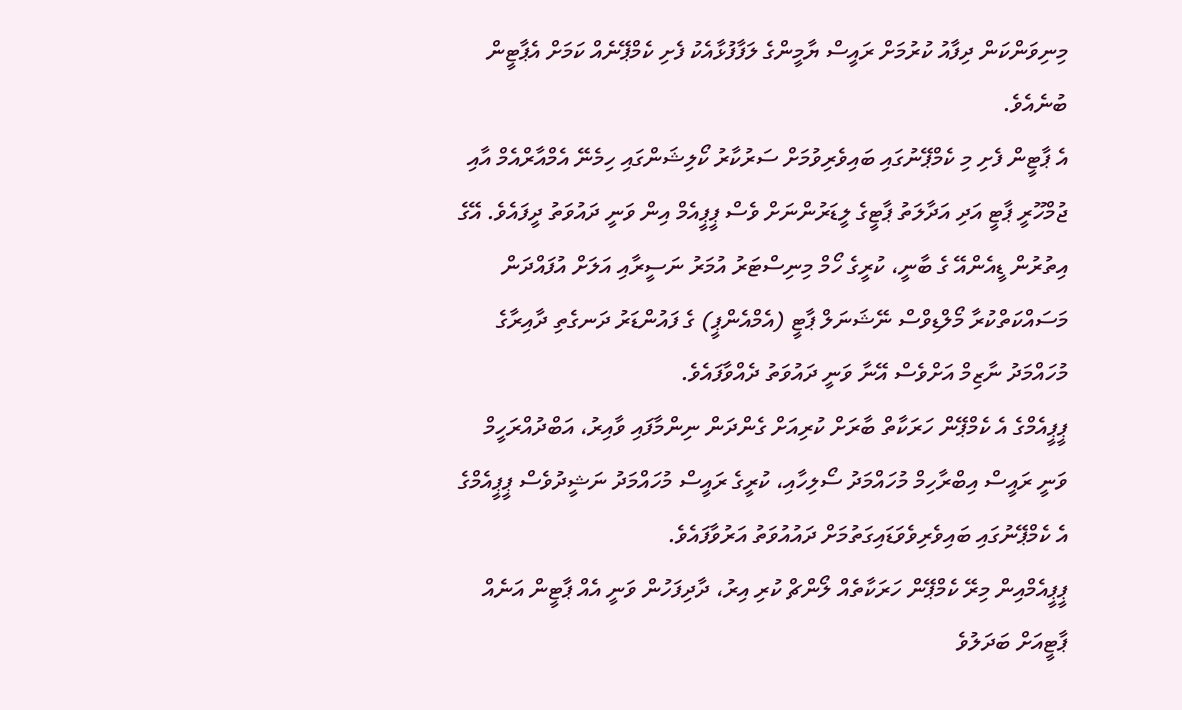މިނިވަންކަން ދިފާއު ކުރުމަށް ރައީސް ޔާމީންގެ ލަފާފުޅާއެކު ފެށި ކެމްޕޭނެއް ކަމަށް އެޕާޓީން ބުނެއެވެ.
އެ ޕާޓީން ފެށި މި ކެމްޕޭނުގައި ބައިވެރިވުމަށް ސަރުކާރު ކޯލިޝަންގައި ހިމެނޭ އެމްއާރްއެމް އާއި ޖުމްހޫރީ ޕާޓީ އަދި އަދާލަތު ޕާޓީގެ ލީޑަރުންނަށް ވެސް ޕީޕީއެމް އިން ވަނީ ދައުވަތު ދީފައެވެ. އޭގެ އިތުރުން ޑީއެންއޭ ގެ ބާނީ، ކުރީގެ ހޯމް މިނިސްޓަރު އުމަރު ނަސީރާއި އަލަށް އުފައްދަން މަސައްކަތްކުރާ މޯލްޑިވްސް ނޭޝަނަލް ޕާޓީ (އެމްއެންޕީ) ގެ ފައުންޑަރު ދަނގެތި ދާއިރާގެ މުހައްމަދު ނާޒިމް އަށްވެސް އޭނާ ވަނީ ދައުވަތު ދެއްވާފައެވެ.
ޕީޕީއެމްގެ އެ ކެމްޕޭން ހަރަކާތް ބާރަށް ކުރިއަށް ގެންދަން ނިންމާފައި ވާއިރު، އަބްދުއްރަހީމް ވަނީ ރައީސް އިބްރާހިމް މުހައްމަދު ސޯލިހާއި، ކުރީގެ ރައީސް މުހައްމަދު ނަޝީދުވެސް ޕީޕީއެމްގެ އެ ކެމްޕޭނުގައި ބައިވެރިވެވަޑައިގަތުމަށް ދައުއުވަތު އަރުވާފައެވެ.
ޕީޕީއެމްއިން މިރޭ ކެމްޕޭން ހަރަކާތެއް ލޯންޗް ކުރި އިރު، ދާދިފަހުން ވަނީ އެއް ޕާޓީން އަނެއް ޕާޓީއަށް ބަދަލުވެ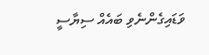ވަޑައިގެންނެވި ބައެއް ސިޔާސީ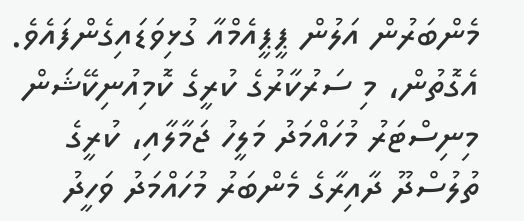މެންބަރުން އަލުން ޕީޕީއެމްއާ ގުޅިވަޑައިގެންފައެވެ. އެގޮތުން، މި ސަރުކާރުގެ ކުރީގެ ކޮމިއުނިކޭޝަން މިނިސްޓަރު މުހައްމަދު މަލީހު ޖަމާލާއި، ކުރީގެ ތުލުސްދޫ ދާއިރާގެ މެންބަރު މުހައްމަދު ވަހީދު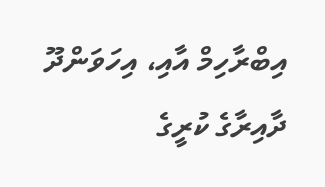އިބްރާހިމް އާއި، އިހަވަންދޫ ދާއިރާގެ ކުރީގެ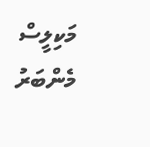މަކިލީސް މެންބަރު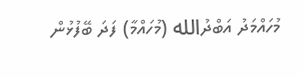މުހައްމަދު އަބްދުالله (މުހައްމާ) ފަދަ ބޭފުޅުން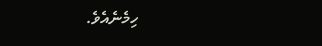ހިމެނެއެވެ.